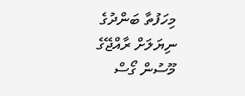މިހަފުތާ ބަންދުގެ ނިޔަލަށް ރާއްޖޭގެ މޫސުން ގޯސް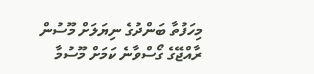މިހަފުތާ ބަންދުގެ ނިޔަލަށް މޫސުން ރާއްޖޭގެ ގޯސްވާނެ ކަމަށް މޫސުމާ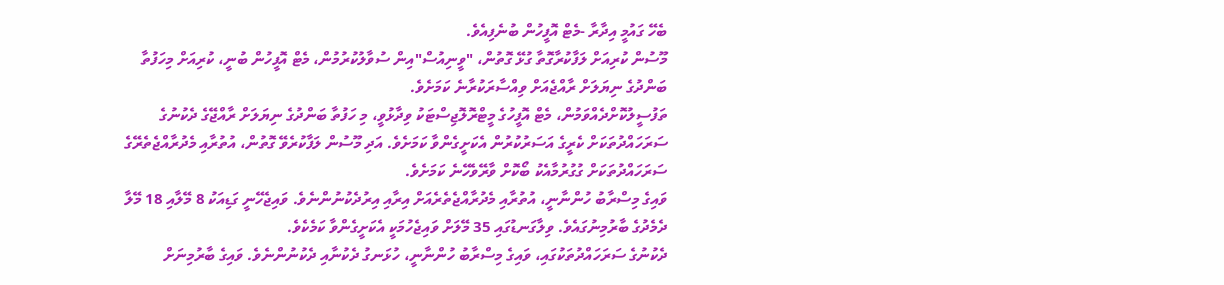ބެހޭ ގައުމީ އިދާރާ -މެޓް އޮފީހުން ބުނެފިއެވެ.
މޫސުން ކުރިއަށް ލަފާކުރާގޮތާ ގުޅޭ ގޮތުން، "ވީނިއުސް"އިން ސުވާލުކުރުމުން، މެޓް އޮފީހުން ބުނީ، ކުރިއަށް މިހަފުތާ ބަންދުގެ ނިޔަލަށް ރާއްޖެއަށް ވިއްސާރަކުރާނެ ކަމަށެވެ.
ތަފުސީލުކޮށްދެއްވަމުން، މެޓް އޮފީހުގެ މީޓްރޮލޮޖިސްޓަކު ވިދާޅުވީ، މި ހަފުތާ ބަންދުގެ ނިޔަލަށް ރާއްޖޭގެ ދެކުނުގެ ސަރަހައްދުތަކަށް ކެރީގެ އަސަރުކުރުން އެކަށީގެންވާ ކަމަށެވެ. އަދި މޫސުން ލަފާކުރެވޭ ގޮތުން، އުތުރާއި މެދުރާއްޖެތެރޭގެ ސަރަހައްދުތަކަށް ގުގުރުމާއެކު ބޯކޮށް ވާރޭވެހޭނެ ކަމަށެވެ.
ވައިގެ މިސްރާބު ހުންނާނީ، އުތުރާއި މެދުރާއްޖެތެރެއަށް އިރާއި އިރުދެކުނުންނެވެ. ވައިޖެހޭނީ ގަޑިއަކު 8 މޭލާއި 18 މޭލާ ދެމެދުގެ ބާރުމިނުގައެވެ. ވިލާގަނޑުގައި 35 މޭލަށް ވައިޖެހުމަކީ އެކަށީގެންވާ ކަމެކެވެ.
ދެކުނުގެ ސަރަހައްދުތަކުގައި، ވައިގެ މިސްރާބު ހުންނާނީ، ހުޅަނގު ދެކުނާއި ދެކުނުންނެވެ. ވައިގެ ބާރުމިނަށް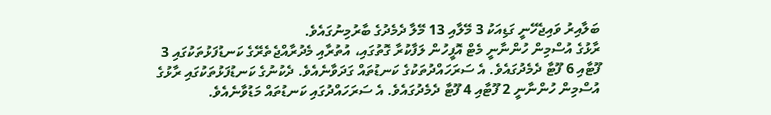ބަލާއިރު ވައިޖެހޭނީ ގަޑިއަކު 3 މޭލާއި 13 މޭލާ ދެމެދުގެ ބާރުމިނުގައެވެ.
ރާޅުގެ އުސްމިން ހުންނާނީ މެޓް އޮފީހުން ލަފާކުރާ ގޮތުގައި، އުތުރާއި މެދުރާއްޖެތެރޭގެ ކަނޑުފަޅުތަކުގައި 3 ފޫޓާއި 6 ފޫޓާ ދެމެދުގައެވެ. އެ ސަރަހައްދުތަކުގެ ކަނޑުތައް ގަދަވާނެއެވެ. ދެކުނުގެ ކަނޑުފަޅުތަކުގައި ރާޅުގެ އުސްމިން ހުންނާނީ 2 ފޫޓާއި 4 ފޫޓާ ދެމެދުގައެވެ. އެ ސަރަހައްދުގައި ކަނޑުތައް މަޑުވާނެއެވެ.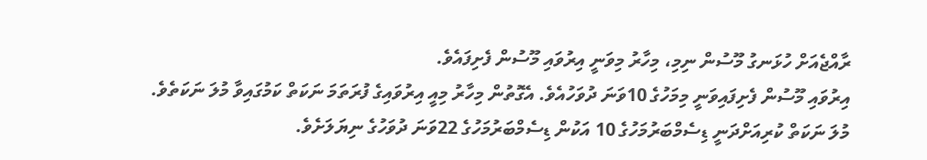ރާއްޖެއަށް ހުޅަނގު މޫސުން ނިމި، މިހާރު މިވަނީ އިރުވައި މޫސުން ފެށިފައެވެ.
އިރުވައި މޫސުން ފެށިފައިވަނީ މިމަހުގެ 10ވަނަ ދުވަހުއެވެ. އެގޮތުން މިހާރު މިއީ އިރުވައިގެ ފުރަތަމަ ނަކަތް ކަމުގައިވާ މުލަ ނަކަތެވެ.
މުލަ ނަކަތް ކުރިއަށްދަނީ ޑިސެމްބަރުމަހުގެ 10 އަކުން ޑިސެމްބަރުމަހުގެ 22ވަނަ ދުވަހުގެ ނިޔަލަށެވެ.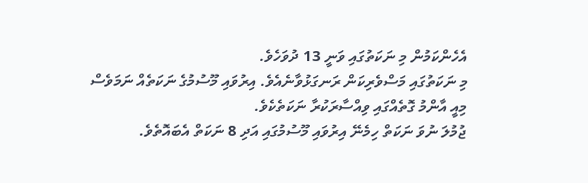އެހެންކަމުން މި ނަކަތުގައި ވަނީ 13 ދުވަހެވެ.
މި ނަކަތުގައި މަސްވެރިކަން ރަނގަޅުވާނެއެވެ. އިރުވައި މޫސުމުގެ ނަކަތެއް ނަމަވެސް މިއީ އާންމު ގޮތެއްގައި ވިއްސާރަކުރާ ނަކަތެކެވެ.
ޖުމުލަ ނުވަ ނަކަތް ހިމެނޭ އިރުވައި މޫސުމުގައި އަދި 8 ނަކަތް އެބައޮތެވެ.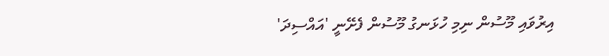އިރުވައި މޫސުން ނިމި ހުޅަނގު މޫސުން ފެށޭނީ 'އައްސިދަ'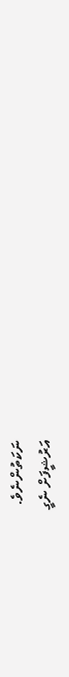ނަކަތުންނެވެ.
އަރުޝީފަށް ނެގީ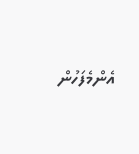އެންމެފަހުން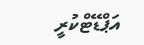އަޕްޑޭޓްކުރީ